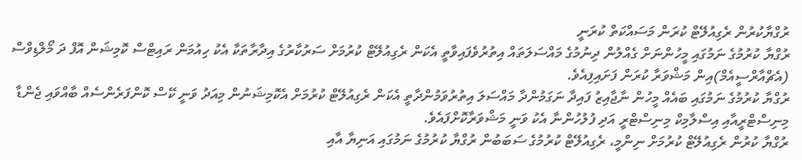ރުގްޔާކުރުން ރެގިއުލޭޓް ކުރަން މަސައްކަތް ކުރަނީ
ރުގްޔާ ކުރުމުގެ ނަމުގައި މީހުންނަށް ގެއްލުން ދިނުމުގެ މައްސަލަތައް އިތުރުވެފައިވާތީ އެކަން ރެގިއުލޭޓް ކުރުމަށް ސަރުކާރުގެ އިދާރާތަކާ އެކު ހިއުމަން ރައިޓްސް ކޮމިޝަން އޮފް ދަ މޯލްޑިވްސް (އެޗްއާރްސީއެމް)އިން މަޝްވަރާ ކުރަން ފަށައިފިއެވެ.
ރުގްޔާ ކުރުމުގެ ނަމުގައި ބައެއް މީހުން ނާޖާއިޒު ފައިދާ ނަގަމުންދާ މައްސަލަ އިތުރުވަމުންދާތީ އެކަން ރެގިއުލޭޓް ކުރުމަށް އެކޮމިޝަނުން މިއަދު ވަނީ ކޭސް ކޮންފަރެންސެއް ބާއްވައި ޖެންޑާ މިނިސްޓްރީއާއި އިސްލާމިކް މިނިސްޓްރީ އަދި ފުލުހުންނާ އެކު ވަނީ މަޝްވަރާކޮށްފައެވެ.
ރުގްޔާ ކުރުން ރެގިއުލޭޓް ކުރުމަށް ނިންމީ، ރެގިއުލޭޓް ކުރުމުގެ ސަބަބުން ރުގްޔާ ކުރުމުގެ ނަމުގައި އަނިޔާ އާއި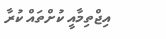އިޖްތިމާއީ ކުށްތައް ކުރާ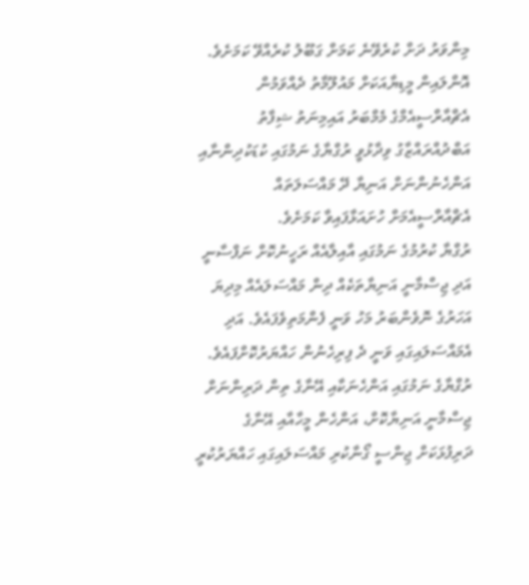މިންވަރު ދަށް ކުރެވޭނެ ކަމަށް ގަބޫލު ކުރެއްވޭ ކަމަށެވެ.
އޮންލައިން މީޑިޔާއަކަށް މައުލޫމާތު ދެއްވަމުން އެޗްއާރްސީއެމްގެ މެމްބަރު އައިމިނަތު ޝިފާތު އަބްދުއްރައްޒާގު ވިދާޅުވީ ރުގްޔާގެ ނަމުގައި ކުޑަކުދިންނާއި އަންހެނުންނަށް އަނިޔާ ދޭ މައްސަލަތައް އެޗްއާރްސީއެމަށް ހުށައަޅާފައިވާ ކަމަށެވެ.
ރުގްޔާ ކުރުމުގެ ނަމުގައި އާއިލާއެއް ރަހީނުކޮށް ނަފްސާނީ އަދި ޖިސްމާނީ އަނިޔާތަކެއް ދިން މައްސަލައެއް މިދިޔަ އަހަރުގެ ނޮވެންބަރު މަހު ވަނީ ފެންމަތިވެފައެވެ. އަދި އެމައްސަލައިގައި ވަނީ ދެ ފިރިހެނުން ހައްޔަރުކޮށްފައެވެ.
ރުގްޔާގެ ނަމުގައި އަންހެނަކާއި އޭނާގެ ތިން ދަރިންނަށް ޖިސްމާނީ އަނިޔާކޮށް، އަންހެން މީހާއާއި އޭނާގެ ދަރިފުޅަކަށް ޖިންސީ ގޯނާކުރި މައްސަލައިގައި ހައްޔަރުކުރީ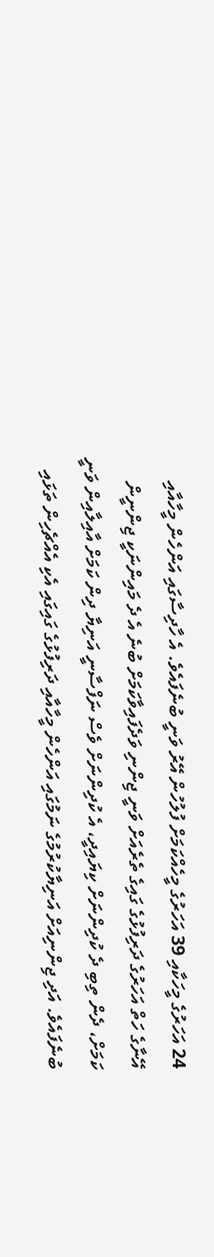24 އަހަރުގެ މީހަކާއި 39 އަހަރުގެ މީހެއްކަމަށް ފުލުހުން އޭރު ވަނީ ބުނެފައެވެ. އެ ހާދިސާގައި އަންހެން މީހާއާއި އޭނާގެ ހަތް އަހަރުގެ ދަރިފުޅުގެ ގައިގެ ތެރެއަށް ވަނީ ޖިންނި ވަދެފައިވާކަމަށް ބުނެ އެ ދެ މައިންނަކީ ޖިންނީން ކަމަށް، ދެން ތިބި ދެ ކުދިންނަށް ކިޔައިދީ، އެ ކުދިންނަށް ވެސް ނަފްސާނީ އަނިޔާ ދިން ކަމަށް އާއިލާއިން ވަނީ ބުނެފައެވެ. އަދި ޖިންނިއަށް އަނިޔާކުރުމުގެ ނަމުގައި އަންހެން މީހާއާއި ދަރިފުޅުގެ ގައިގައި އެކި އެއްޗެހިން ތަޅައި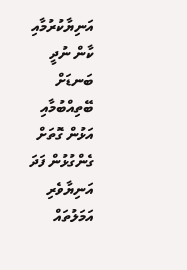އަނިޔާކުރުމާއި ކާން ނުދީ ބަނޑަށް ބޭތިއްބުމާއި އަޅުން ގޮތަށް ގެންގުޅުން ފަދަ އަނިޔާވެރި އަމަލުތައް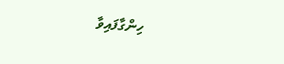ހިންގާފައިވާ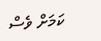ކަމަށް ވެސް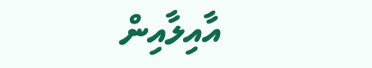އާއިލާއިން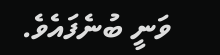ވަނީ ބުނެފައެވެ.